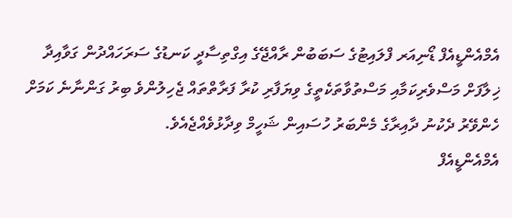އެމްއެންޑީއެފް ޑޯނިއަރ ފްލައިޓުގެ ސަބަބުން ރާއްޖޭގެ އިގްތިސާދީ ކަނޑުގެ ސަރަހައްދުން ގަވާއިދާ ޚިލާފަށް މަސްވެރިކަމާއި މަސްތުވާތަކެތީގެ ވިޔަފާރި ކުރާ ފަރާތްތައް ޖެހިލުންވެ ބިރު ގަންނާނެ ކަމަށް ހެންވޭރު ދެކުނު ދާއިރާގެ މެންބަރު ހުސައިން ޝަހީމް ވިދާޅުވެއްޖެއެވެ.
އެމްއެންޑީއެފް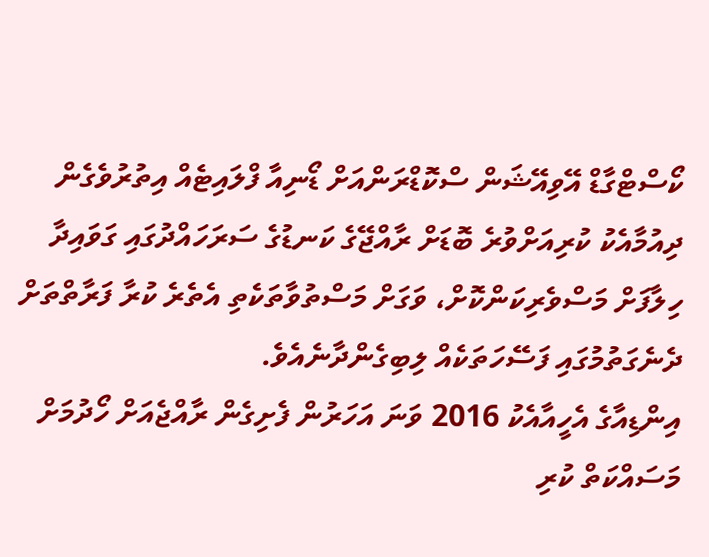ކޯސްޓްގާޑް އޭވިއޭޝަން ސްކޮޑްރަންއަށް ޑޯނިއާ ފްލައިޓެއް އިތުރުވެގެން ދިއުމާއެކު ކުރިއަށްވުރެ ބޮޑަށް ރާއްޖޭގެ ކަނޑުގެ ސަރަހައްދުގައި ގަވައިދާ ހިލާފަށް މަސްވެރިކަންކޮށް، ވަގަށް މަސްތުވާތަކެތި އެތެރެ ކުރާ ފަރާތްތަށް ދެނެގަތުމުގައި ފަސޭހަތަކެއް ލިބިގެންދާނެއެވެ.
އިންޑިއާގެ އެހީއާއެކު 2016 ވަނަ އަހަރުން ފެށިގެން ރާއްޖެއަށް ހޯދުމަށް މަސައްކަތް ކުރި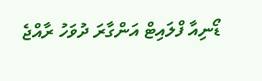ޑޯނިއާ ފްލައިޓް އަންގާރަ ދުވަހު ރާއްޖެ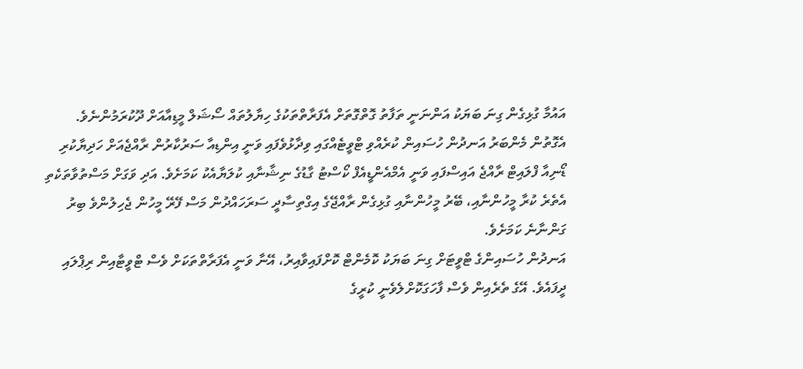އައުމާ ގުޅިގެން ގިނަ ބަޔަކު އަންނަނީ ތަފާތު ގޮތްގޮތަށް އެފަރާތްތަކުގެ ހިޔާލުތައް ސޯޝަލް މީޑިއާއަށް ދޫކުރަމުންނެވެ.
އެގޮތުން މެންބަރު އަނދުން ހުސައިން ކުރެއްވި ޓްވީޓެއްގައި ވިދާޅުވެފައި ވަނީ އިންޑިއާ ސަރުކާރުން ރާއްޖެއަށް ހަދިޔާކުރި ޑޯނިއާ ފްލައިޓް ރާއްޖެ އައިސްފައި ވަނީ އެމްއެންޑީއެފް ކޯސްޓު ގާޑުގެ ނިޝާނާއި ކުލަޔާއެކު ކަމަށެވެ. އަދި ވަގަށް މަސްތުވާތަކެތި އެތެރެ ކުރާ މީހުންނާއި، ބޭރު މީހުންނާއި ގުޅިގެން ރާއްޖޭގެ އިގްތިސާދީ ސަރަހައްދުން މަސް ފޭރޭ މީހުން ޖެހިލުންވެ ބިރު ގަންނާނެ ކަމަށެވެ.
އަނދުން ހުސައިންގެ ޓްވީޓަށް ގިނަ ބަޔަކު ކޮމެންޓް ކޮށްފައިވާއިރު، އޭނާ ވަނީ އެފަރާތްތަކަށް ވެސް ޓްވީޓާއިން ރިޕްލައި ދީފައެވެ. އޭގެ ތެރެއިން ވެސް ފާހަގަކޮށްލެވެނީ ކުރީގެ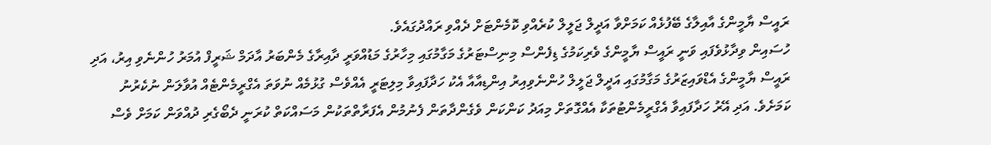ރައީސް ޔާމީންގެ އާއިލާގެ ބޭފުޅެއް ކަމަށްވާ އަދީލް ޖަލީލް ކުރެއްވި ކޮމެންޓަށް ދެއްވި ރައްދުގައެވެ.
ހުސައިން ވިދާޅުވެފައި ވަނީ ރައީސް ޔާމީންގެ ވެރިކަމުގެ ޑިފެންސް މިނިސްޓަރުގެ މަގާމުގައި މިހާރުގެ މަޑުއްވަރީ ދާއިރާގެ މެންބަރު އާދަމް ޝަރީފް އުމަރު ހުންނެވި އިރު، އަދި ރައީސް ޔާމީންގެ އެޑްވައިޒަރުގެ މަގާމުގައި އަދީލް ޖަލީލް ހުންނެވިއިރު އިންޑިއާއާ އެކު ހަދާފައިވާ މިލިޓަރީ އެއްވެސް ގުޅުމެއް ނުވަތަ އެގްރީމެންޓެއް އުވާލަން ނުކެރުނު ކަމަށެވެ. އަދި އޭރު ހަދާފައިވާ އެގްރީމެންޓުތަކާ އެއްގޮތަށް މިއަދު ކަންކަން ވެގެންދާތަން ފެނުމުން އެފަރާތްތަކުން މަސައްކަތް ކުރަނީ ދެބޯގެރި ދުއްވަން ކަމަށް ވެސް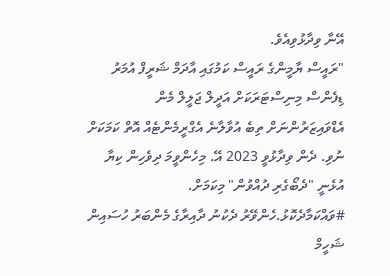އޭނާ ވިދާޅުވިއެވެ.
"ރައީސް ޔާމީންގެ ރައީސް ކަމުގައި އާދަމް ޝަރީފް އުމަރު ޑިފެންސް މިނިސްޓަރަކަށް އަދީލް ޖަލީލް މެން އެޑްވައިޒަރުންނަށް ތިބެ އުވާލާނެ އެގްރީމެންޓެއް އޮތް ކަމަކަށް ނުވި. ދެން ވިދާޅުވީ 2023 އޭ. މިހެންވީމަ ދިވެހިން ކިޔާ އުޅެނީ "ދެބޯގެރި ދުއްވުން" މިކަމަށް. #ވައްކަމާދެކޮޅު.ހެންވޭރު ދެކުނު ދާއިރާގެ މެންބަރު ހުސައިން ޝަހީމް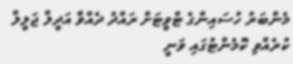މެންބަރު ހުސައިންގެ ޓްވީޓަށް ރައްދު ދެއްވާ އަދީލް ޖަލީލް ކުރެއްވި ކޮމެންޓުގައި ވަނީ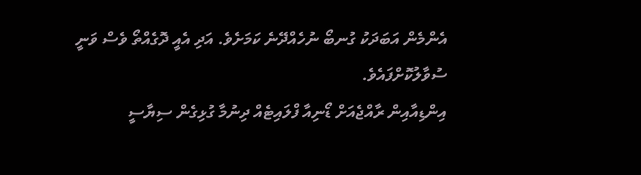އެންމެން އަބަދަކު ގުނބޯ ނުހެއްދޭނެ ކަމަށެވެ. އަދި އެއީ ދޮގެއްތޯ ވެސް ވަނީ ސުވާލުކޮށްފައެވެ.
އިންޑިއާއިން ރާއްޖެއަށް ޑޯނިއާ ފްލައިޓެއް ދިނުމާ ގުޅިގެން ސިޔާސީ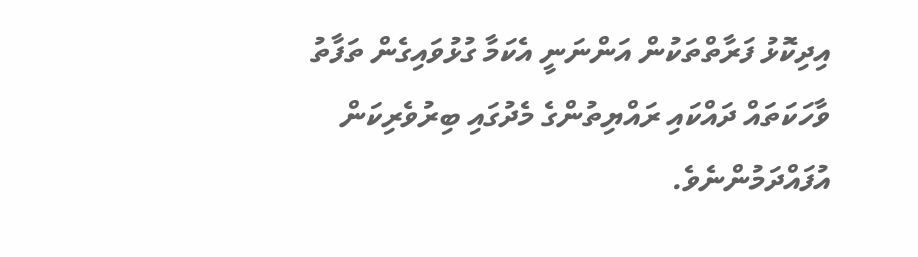އިދިކޮޅު ފަރާތްތަކުން އަންނަނީ އެކަމާ ގުޅުވައިގެން ތަފާތު ވާހަކަތައް ދައްކައި ރައްޔިތުންގެ މެދުގައި ބިރުވެރިކަން އުފައްދަމުންނެވެ.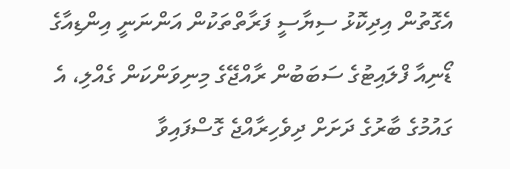އެގޮތުން އިދިކޮޅު ސިޔާސީ ފަރާތްތަކުން އަންނަނީ އިންޑިއާގެ ޑޯނިއާ ފްލައިޓުގެ ސަބަބުން ރާއްޖޭގެ މިނިވަންކަން ގެއްލި، އެ ގައުމުގެ ބާރުގެ ދަށަށް ދިވެހިރާއްޖެ ގޮސްފައިވާ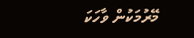މޭރުމަކުން ވާހަކަ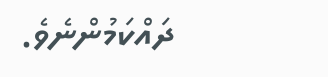ދައްކަމުންނެވެ.